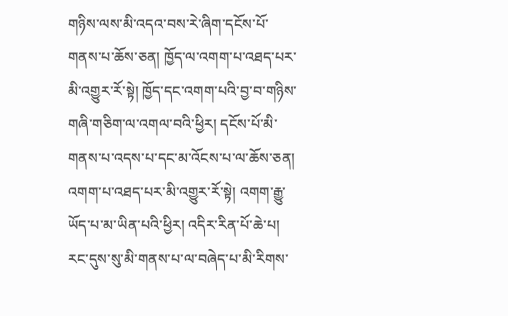གཉིས་ལས་མི་འདའ་བས་རེ་ཞིག་དངོས་པོ་གནས་པ་ཆོས་ཅན། ཁྱོད་ལ་འགག་པ་འཐད་པར་མི་འགྱུར་རོ་སྟེ། ཁྱོད་དང་འགག་པའི་བྱ་བ་གཉིས་གཞི་གཅིག་ལ་འགལ་བའི་ཕྱིར། དངོས་པོ་མི་གནས་པ་འདས་པ་དང་མ་འོངས་པ་ལ་ཆོས་ཅན། འགག་པ་འཐད་པར་མི་འགྱུར་རོ་སྟེ། འགག་རྒྱུ་ཡོད་པ་མ་ཡིན་པའི་ཕྱིར། འདིར་རིན་པོ་ཆེ་པ། རང་དུས་སུ་མི་གནས་པ་ལ་བཞེད་པ་མི་རིགས་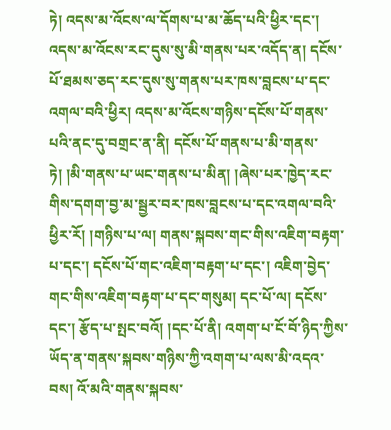ཏེ། འདས་མ་འོངས་ལ་དོགས་པ་མ་ཆོད་པའི་ཕྱིར་དང་། འདས་མ་འོངས་རང་དུས་སུ་མི་གནས་པར་འདོད་ན། དངོས་པོ་ཐམས་ཅད་རང་དུས་སུ་གནས་པར་ཁས་བླངས་པ་དང་འགལ་བའི་ཕྱིར། འདས་མ་འོངས་གཉིས་དངོས་པོ་གནས་པའི་ནང་དུ་བགྲང་ན་ནི། དངོས་པོ་གནས་པ་མི་གནས་ཏེ། །མི་གནས་པ་ཡང་གནས་པ་མིན། །ཞེས་པར་ཁྱེད་རང་གིས་དགག་བྱ་མ་སྦྱར་བར་ཁས་བླངས་པ་དང་འགལ་བའི་ཕྱིར་རོ། །གཉིས་པ་ལ། གནས་སྐབས་གང་གིས་འཇིག་བརྟག་པ་དང་། དངོས་པོ་གང་འཇིག་བརྟག་པ་དང་། འཇིག་བྱེད་གང་གིས་འཇིག་བརྟག་པ་དང་གསུམ། དང་པོ་ལ། དངོས་དང་། རྩོད་པ་སྤང་བའོ། །དང་པོ་ནི། འགག་པ་ངོ་བོ་ཉིད་ཀྱིས་ཡོད་ན་གནས་སྐབས་གཉིས་ཀྱི་འགག་པ་ལས་མི་འདའ་བས། འོ་མའི་གནས་སྐབས་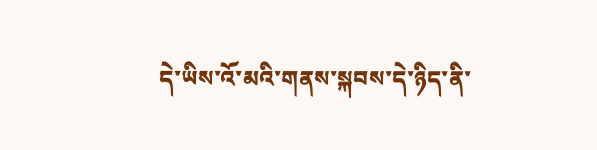དེ་ཡིས་འོ་མའི་གནས་སྐབས་དེ་ཉིད་ནི་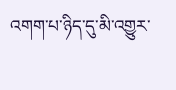འགག་པ་ཉིད་དུ་མི་འགྱུར་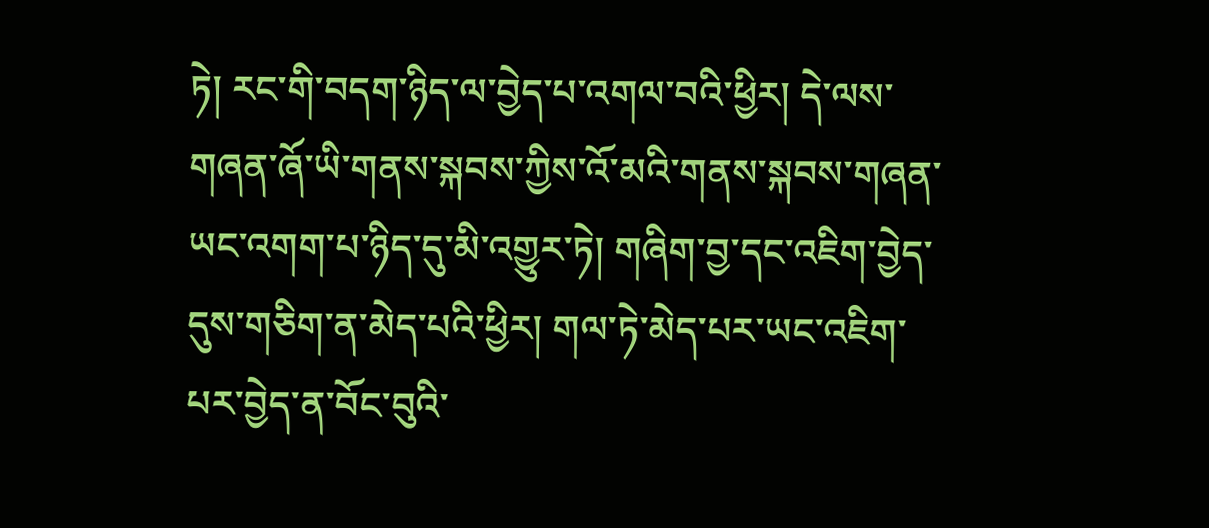ཏེ། རང་གི་བདག་ཉིད་ལ་བྱེད་པ་འགལ་བའི་ཕྱིར། དེ་ལས་གཞན་ཞོ་ཡི་གནས་སྐབས་ཀྱིས་འོ་མའི་གནས་སྐབས་གཞན་ཡང་འགག་པ་ཉིད་དུ་མི་འགྱུར་ཏེ། གཞིག་བྱ་དང་འཇིག་བྱེད་དུས་གཅིག་ན་མེད་པའི་ཕྱིར། གལ་ཏེ་མེད་པར་ཡང་འཇིག་པར་བྱེད་ན་བོང་བུའི་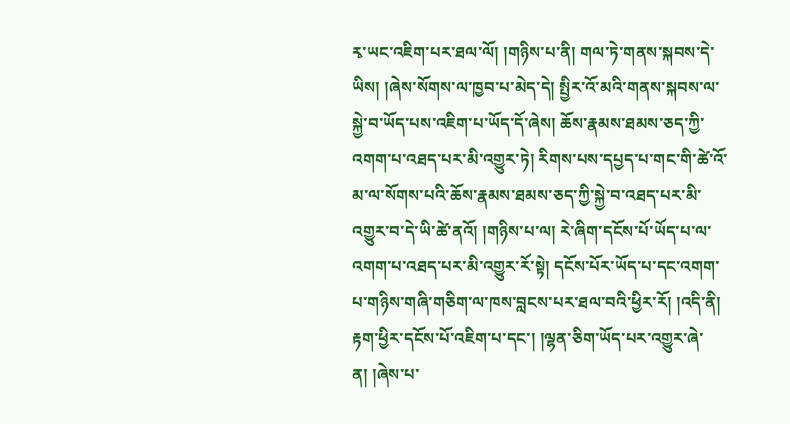རྭ་ཡང་འཇིག་པར་ཐལ་ལོ། །གཉིས་པ་ནི། གལ་ཏེ་གནས་སྐབས་དེ་ཡིས། །ཞེས་སོགས་ལ་ཁྱབ་པ་མེད་དེ། སྤྱིར་འོ་མའི་གནས་སྐབས་ལ་སྐྱེ་བ་ཡོད་པས་འཇིག་པ་ཡོད་དོ་ཞེས། ཆོས་རྣམས་ཐམས་ཅད་ཀྱི་འགག་པ་འཐད་པར་མི་འགྱུར་ཏེ། རིགས་པས་དཔྱད་པ་གང་གི་ཚེ་འོ་མ་ལ་སོགས་པའི་ཆོས་རྣམས་ཐམས་ཅད་ཀྱི་སྐྱེ་བ་འཐད་པར་མི་འགྱུར་བ་དེ་ཡི་ཚེ་ནའོ། །གཉིས་པ་ལ། རེ་ཞིག་དངོས་པོ་ཡོད་པ་ལ་འགག་པ་འཐད་པར་མི་འགྱུར་རོ་སྟེ། དངོས་པོར་ཡོད་པ་དང་འགག་པ་གཉིས་གཞི་གཅིག་ལ་ཁས་བླངས་པར་ཐལ་བའི་ཕྱིར་རོ། །འདི་ནི། རྟག་ཕྱིར་དངོས་པོ་འཇིག་པ་དང་། །ལྷན་ཅིག་ཡོད་པར་འགྱུར་ཞེ་ན། །ཞེས་པ་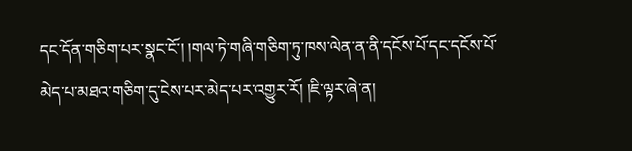དང་དོན་གཅིག་པར་སྣང་ངོ་། །གལ་ཏེ་གཞི་གཅིག་ཏུ་ཁས་ལེན་ན་ནི་དངོས་པོ་དང་དངོས་པོ་མེད་པ་མཐའ་གཅིག་དུ་ངེས་པར་མེད་པར་འགྱུར་རོ། །ཇི་ལྟར་ཞེ་ན།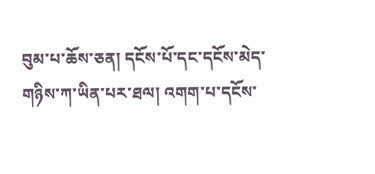བུམ་པ་ཆོས་ཅན། དངོས་པོ་དང་དངོས་མེད་གཉིས་ཀ་ཡིན་པར་ཐལ། འགག་པ་དངོས་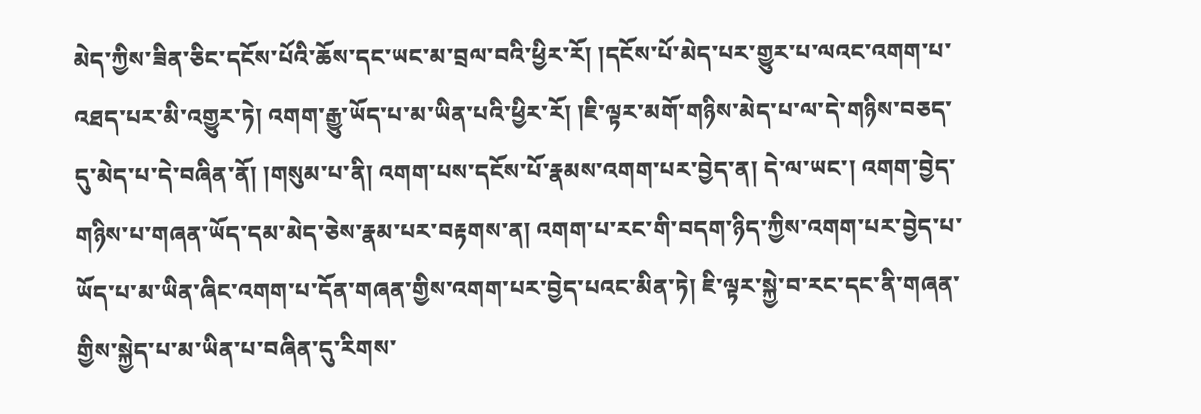མེད་ཀྱིས་ཟིན་ཅིང་དངོས་པོའི་ཆོས་དང་ཡང་མ་བྲལ་བའི་ཕྱིར་རོ། །དངོས་པོ་མེད་པར་གྱུར་པ་ལའང་འགག་པ་འཐད་པར་མི་འགྱུར་ཏེ། འགག་རྒྱུ་ཡོད་པ་མ་ཡིན་པའི་ཕྱིར་རོ། །ཇི་ལྟར་མགོ་གཉིས་མེད་པ་ལ་དེ་གཉིས་བཅད་དུ་མེད་པ་དེ་བཞིན་ནོ། །གསུམ་པ་ནི། འགག་པས་དངོས་པོ་རྣམས་འགག་པར་བྱེད་ན། དེ་ལ་ཡང་། འགག་བྱེད་གཉིས་པ་གཞན་ཡོད་དམ་མེད་ཅེས་རྣམ་པར་བརྟགས་ན། འགག་པ་རང་གི་བདག་ཉིད་ཀྱིས་འགག་པར་བྱེད་པ་ཡོད་པ་མ་ཡིན་ཞིང་འགག་པ་དོན་གཞན་གྱིས་འགག་པར་བྱེད་པའང་མིན་ཏེ། ཇི་ལྟར་སྐྱེ་བ་རང་དང་ནི་གཞན་གྱིས་སྐྱེད་པ་མ་ཡིན་པ་བཞིན་དུ་རིགས་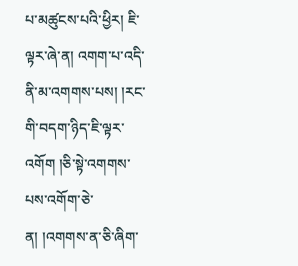པ་མཚུངས་པའི་ཕྱིར། ཇི་ལྟར་ཞེ་ན། འགག་པ་འདི་ནི་མ་འགགས་པས། །རང་གི་བདག་ཉིད་ཇི་ལྟར་འགོག །ཅི་སྟེ་འགགས་པས་འགོག་ཅེ་ན། །འགགས་ན་ཅི་ཞིག་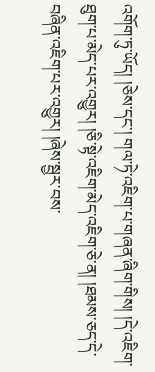འགོག་ཏུ་ཡོད། །ཅེས་དང་། གལ་ཏེ་འཇིག་པ་གཞན་ཞིག་གིས། །དེ་འཇིག་ཐུག་པ་མེད་པར་འགྱུར། །ཅི་སྟེ་འཇིག་མེད་འཇིག་ཅེ་ན། །ཐམས་ཅད་དེ་བཞིན་འཇིག་པར་འགྱུར། །ཞེས་སྦྱར་བས་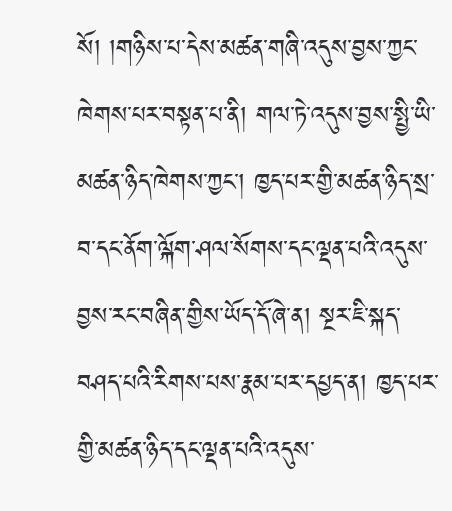སོ། །གཉིས་པ་དེས་མཚན་གཞི་འདུས་བྱས་ཀྱང་ཁེགས་པར་བསྟན་པ་ནི། གལ་ཏེ་འདུས་བྱས་སྤྱི་ཡི་མཚན་ཉིད་ཁེགས་ཀྱང་། ཁྱད་པར་གྱི་མཚན་ཉིད་སྲ་བ་དང་ནོག་ལྐོག་ཤལ་སོགས་དང་ལྡན་པའི་འདུས་བྱས་རང་བཞིན་གྱིས་ཡོད་དོ་ཞེ་ན། སྔར་ཇི་སྐད་བཤད་པའི་རིགས་པས་རྣམ་པར་དཔྱད་ན། ཁྱད་པར་གྱི་མཚན་ཉིད་དང་ལྡན་པའི་འདུས་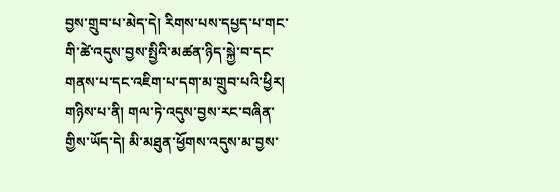བྱས་གྲུབ་པ་མེད་དེ། རིགས་པས་དཔྱད་པ་གང་གི་ཚེ་འདུས་བྱས་སྤྱིའི་མཚན་ཉིད་སྐྱེ་བ་དང་གནས་པ་དང་འཇིག་པ་དག་མ་གྲུབ་པའི་ཕྱིར། གཉིས་པ་ནི། གལ་ཏེ་འདུས་བྱས་རང་བཞིན་གྱིས་ཡོད་དེ། མི་མཐུན་ཕྱོགས་འདུས་མ་བྱས་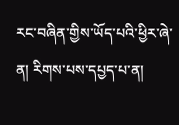རང་བཞིན་གྱིས་ཡོད་པའི་ཕྱིར་ཞེ་ན། རིགས་པས་དཔྱད་པ་ན།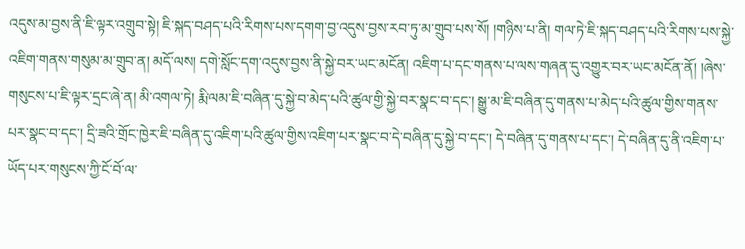འདུས་མ་བྱས་ནི་ཇི་ལྟར་འགྲུབ་སྟེ། ཇི་སྐད་བཤད་པའི་རིགས་པས་དགག་བྱ་འདུས་བྱས་རབ་ཏུ་མ་གྲུབ་པས་སོ། །གཉིས་པ་ནི། གལ་ཏེ་ཇི་སྐད་བཤད་པའི་རིགས་པས་སྐྱེ་འཇིག་གནས་གསུམ་མ་གྲུབ་ན། མདོ་ལས། དགེ་སློང་དག་འདུས་བྱས་ནི་སྐྱེ་བར་ཡང་མངོན། འཇིག་པ་དང་གནས་པ་ལས་གཞན་དུ་འགྱུར་བར་ཡང་མངོན་ནོ། །ཞེས་གསུངས་པ་ཇི་ལྟར་དྲང་ཞེ་ན། མི་འགལ་ཏེ། རྨི་ལམ་ཇི་བཞིན་དུ་སྐྱེ་བ་མེད་པའི་ཚུལ་གྱི་སྐྱེ་བར་སྣང་བ་དང་། སྒྱུ་མ་ཇི་བཞིན་དུ་གནས་པ་མེད་པའི་ཚུལ་གྱིས་གནས་པར་སྣང་བ་དང་། དྲི་ཟའི་གྲོང་ཁྱེར་ཇི་བཞིན་དུ་འཇིག་པའི་ཚུལ་གྱིས་འཇིག་པར་སྣང་བ་དེ་བཞིན་དུ་སྐྱེ་བ་དང་། དེ་བཞིན་དུ་གནས་པ་དང་། དེ་བཞིན་དུ་ནི་འཇིག་པ་ཡོད་པར་གསུངས་ཀྱི་ངོ་བོ་ལ་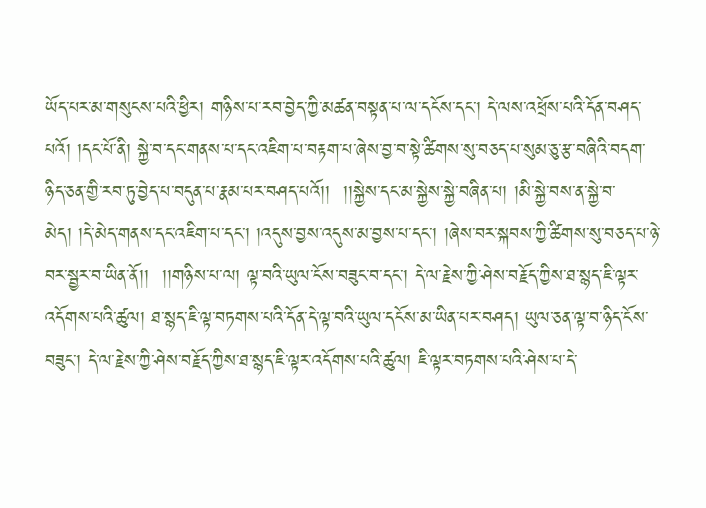ཡོད་པར་མ་གསུངས་པའི་ཕྱིར། གཉིས་པ་རབ་བྱེད་ཀྱི་མཚན་བསྟན་པ་ལ་དངོས་དང་། དེ་ལས་འཕྲོས་པའི་དོན་བཤད་པའོ། །དང་པོ་ནི། སྐྱེ་བ་དང་གནས་པ་དང་འཇིག་པ་བརྟག་པ་ཞེས་བྱ་བ་སྟེ་ཚིགས་སུ་བཅད་པ་སུམ་ཅུ་རྩ་བཞིའི་བདག་ཉིད་ཅན་གྱི་རབ་ཏུ་བྱེད་པ་བདུན་པ་རྣམ་པར་བཤད་པའོ།།  །།སྐྱེས་དང་མ་སྐྱེས་སྐྱེ་བཞིན་པ། །མི་སྐྱེ་བས་ན་སྐྱེ་བ་མེད། །དེ་མེད་གནས་དང་འཇིག་པ་དང་། །འདུས་བྱས་འདུས་མ་བྱས་པ་དང་། །ཞེས་བར་སྐབས་ཀྱི་ཚིགས་སུ་བཅད་པ་ཉེ་བར་སྦྱར་བ་ཡིན་ནོ།།  །།གཉིས་པ་ལ། ལྟ་བའི་ཡུལ་ངོས་བཟུང་བ་དང་། དེ་ལ་རྗེས་ཀྱི་ཤེས་བརྗོད་ཀྱིས་ཐ་སྙད་ཇི་ལྟར་འདོགས་པའི་ཚུལ། ཐ་སྙད་ཇི་ལྟ་བཏགས་པའི་དོན་དེ་ལྟ་བའི་ཡུལ་དངོས་མ་ཡིན་པར་བཤད། ཡུལ་ཅན་ལྟ་བ་ཉིད་ངོས་བཟུང་། དེ་ལ་རྗེས་ཀྱི་ཤེས་བརྗོད་ཀྱིས་ཐ་སྙད་ཇི་ལྟར་འདོགས་པའི་ཚུལ། ཇི་ལྟར་བཏགས་པའི་ཤེས་པ་དེ་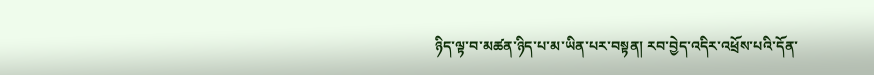ཉིད་ལྟ་བ་མཚན་ཉིད་པ་མ་ཡིན་པར་བསྟན། རབ་བྱེད་འདིར་འཕྲོས་པའི་དོན་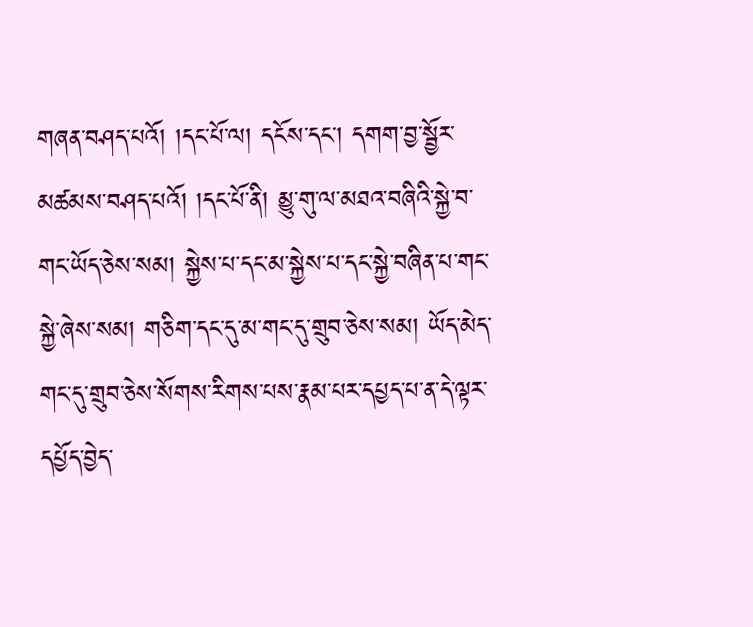གཞན་བཤད་པའོ། །དང་པོ་ལ། དངོས་དང་། དགག་བྱ་སྦྱོར་མཚམས་བཤད་པའོ། །དང་པོ་ནི། མྱུ་གུ་ལ་མཐའ་བཞིའི་སྐྱེ་བ་གང་ཡོད་ཅེས་སམ། སྐྱེས་པ་དང་མ་སྐྱེས་པ་དང་སྐྱེ་བཞིན་པ་གང་སྐྱེ་ཞེས་སམ། གཅིག་དང་དུ་མ་གང་དུ་གྲུབ་ཅེས་སམ། ཡོད་མེད་གང་དུ་གྲུབ་ཅེས་སོགས་རིགས་པས་རྣམ་པར་དཔྱད་པ་ན་དེ་ལྟར་དཔྱོད་བྱེད་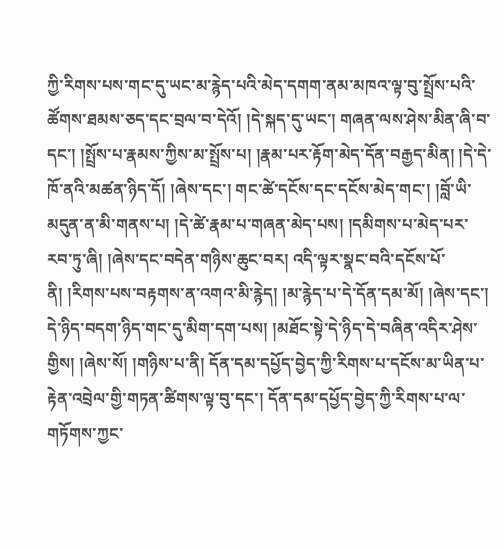ཀྱི་རིགས་པས་གང་དུ་ཡང་མ་རྙེད་པའི་མེད་དགག་ནམ་མཁའ་ལྟ་བུ་སྤྲོས་པའི་ཚོགས་ཐམས་ཅད་དང་བྲལ་བ་དེའོ། །དེ་སྐད་དུ་ཡང་། གཞན་ལས་ཤེས་མིན་ཞི་བ་དང་། །སྤྲོས་པ་རྣམས་ཀྱིས་མ་སྤྲོས་པ། །རྣམ་པར་རྟོག་མེད་དོན་བརྒྱད་མིན། །དེ་དེ་ཁོ་ནའི་མཚན་ཉིད་དོ། །ཞེས་དང་། གང་ཚེ་དངོས་དང་དངོས་མེད་གང་། །བློ་ཡི་མདུན་ན་མི་གནས་པ། །དེ་ཚེ་རྣམ་པ་གཞན་མེད་པས། །དམིགས་པ་མེད་པར་རབ་ཏུ་ཞི། །ཞེས་དང་བདེན་གཉིས་ཆུང་བར། འདི་ལྟར་སྣང་བའི་དངོས་པོ་ནི། །རིགས་པས་བརྟགས་ན་འགའ་མི་རྙེད། །མ་རྙེད་པ་དེ་དོན་དམ་མོ། །ཞེས་དང་། དེ་ཉིད་བདག་ཉིད་གང་དུ་མིག་དག་པས། །མཐོང་སྟེ་དེ་ཉིད་དེ་བཞིན་འདིར་ཤེས་གྱིས། །ཞེས་སོ། །གཉིས་པ་ནི། དོན་དམ་དཔྱོད་བྱེད་ཀྱི་རིགས་པ་དངོས་མ་ཡིན་པ་རྟེན་འབྲེལ་གྱི་གཏན་ཚིགས་ལྟ་བུ་དང་། དོན་དམ་དཔྱོད་བྱེད་ཀྱི་རིགས་པ་ལ་གཏོགས་ཀྱང་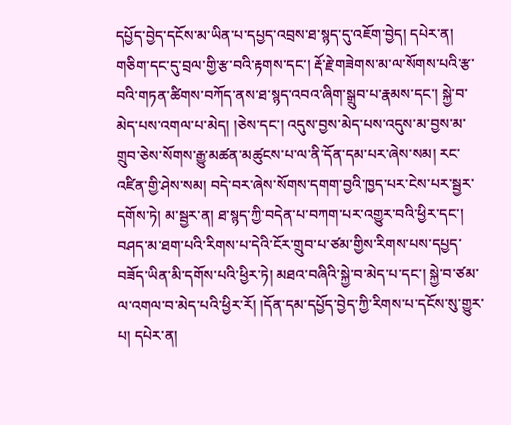དཔྱོད་བྱེད་དངོས་མ་ཡིན་པ་དཔྱད་འབྲས་ཐ་སྙད་དུ་འཇོག་བྱེད། དཔེར་ན། གཅིག་དང་དུ་བྲལ་གྱི་རྩ་བའི་རྟགས་དང་། རྡོ་རྗེ་གཟེགས་མ་ལ་སོགས་པའི་རྩ་བའི་གཏན་ཚིགས་བཀོད་ནས་ཐ་སྙད་འབའ་ཞིག་སྒྲུབ་པ་རྣམས་དང་། སྐྱེ་བ་མེད་པས་འགལ་པ་མེད། །ཅེས་དང་། འདུས་བྱས་མེད་པས་འདུས་མ་བྱས་མ་གྲུབ་ཅེས་སོགས་རྒྱུ་མཚན་མཚུངས་པ་ལ་ནི་དོན་དམ་པར་ཞེས་སམ། རང་འཛིན་གྱི་ཤེས་སམ། བདེ་བར་ཞེས་སོགས་དགག་བྱའི་ཁྱད་པར་ངེས་པར་སྦྱར་དགོས་ཏེ། མ་སྦྱར་ན། ཐ་སྙད་ཀྱི་བདེན་པ་བཀག་པར་འགྱུར་བའི་ཕྱིར་དང་། བཤད་མ་ཐག་པའི་རིགས་པ་དེའི་ངོར་གྲུབ་པ་ཙམ་གྱིས་རིགས་པས་དཔྱད་བཟོད་ཡིན་མི་དགོས་པའི་ཕྱིར་ཏེ། མཐའ་བཞིའི་སྐྱེ་བ་མེད་པ་དང་། སྐྱེ་བ་ཙམ་ལ་འགལ་བ་མེད་པའི་ཕྱིར་རོ། །དོན་དམ་དཔྱོད་བྱེད་ཀྱི་རིགས་པ་དངོས་སུ་གྱུར་པ། དཔེར་ན།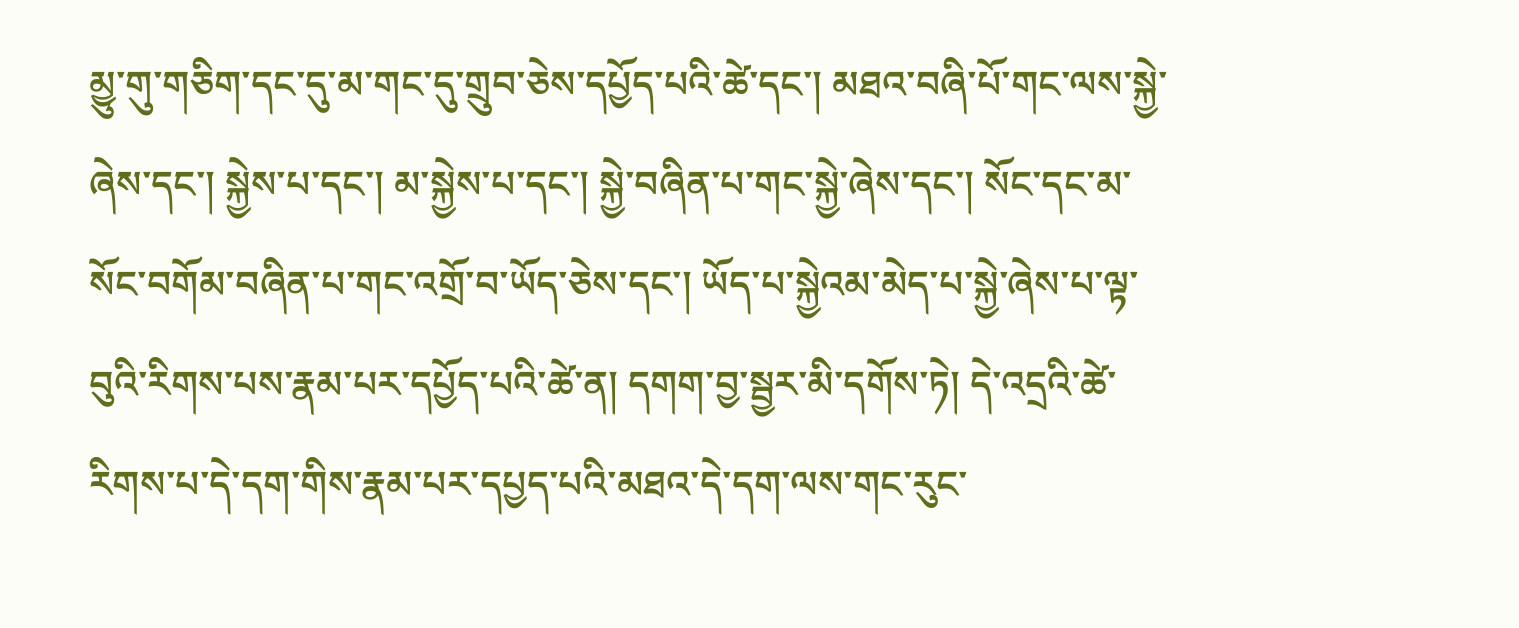མྱུ་གུ་གཅིག་དང་དུ་མ་གང་དུ་གྲུབ་ཅེས་དཔྱོད་པའི་ཚེ་དང་། མཐའ་བཞི་པོ་གང་ལས་སྐྱེ་ཞེས་དང་། སྐྱེས་པ་དང་། མ་སྐྱེས་པ་དང་། སྐྱེ་བཞིན་པ་གང་སྐྱེ་ཞེས་དང་། སོང་དང་མ་སོང་བགོམ་བཞིན་པ་གང་འགྲོ་བ་ཡོད་ཅེས་དང་། ཡོད་པ་སྐྱེའམ་མེད་པ་སྐྱེ་ཞེས་པ་ལྟ་བུའི་རིགས་པས་རྣམ་པར་དཔྱོད་པའི་ཚེ་ན། དགག་བྱ་སྦྱར་མི་དགོས་ཏེ། དེ་འདྲའི་ཚེ་རིགས་པ་དེ་དག་གིས་རྣམ་པར་དཔྱད་པའི་མཐའ་དེ་དག་ལས་གང་རུང་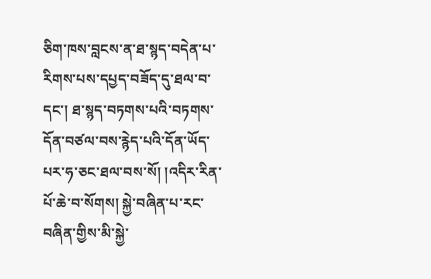ཅིག་ཁས་བླངས་ན་ཐ་སྙད་བདེན་པ་རིགས་པས་དཔྱད་བཟོད་དུ་ཐལ་བ་དང་། ཐ་སྙད་བཏགས་པའི་བཏགས་དོན་བཙལ་བས་རྙེད་པའི་དོན་ཡོད་པར་ཧ་ཅང་ཐལ་བས་སོ། །འདིར་རིན་པོ་ཆེ་བ་སོགས། སྐྱེ་བཞིན་པ་རང་བཞིན་གྱིས་མི་སྐྱེ་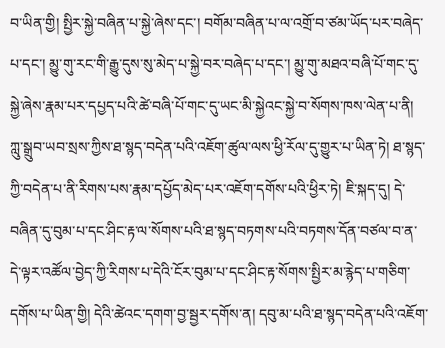བ་ཡིན་གྱི། སྤྱིར་སྐྱེ་བཞིན་པ་སྐྱེ་ཞེས་དང་། བགོམ་བཞིན་པ་ལ་འགྲོ་བ་ཙམ་ཡོད་པར་བཞེད་པ་དང་། མྱུ་གུ་རང་གི་རྒྱུ་དུས་སུ་མེད་པ་སྐྱེ་བར་བཞེད་པ་དང་། མྱུ་གུ་མཐའ་བཞི་པོ་གང་དུ་སྐྱེ་ཞེས་རྣམ་པར་དཔྱད་པའི་ཚེ་བཞི་པོ་གང་དུ་ཡང་མི་སྐྱེའང་སྐྱེ་བ་སོགས་ཁས་ལེན་པ་ནི། ཀླུ་སྒྲུབ་ཡབ་སྲས་ཀྱིས་ཐ་སྙད་བདེན་པའི་འཇོག་ཚུལ་ལས་ཕྱི་རོལ་དུ་གྱུར་པ་ཡིན་ཏེ། ཐ་སྙད་ཀྱི་བདེན་པ་ནི་རིགས་པས་རྣམ་དཔྱོད་མེད་པར་འཇོག་དགོས་པའི་ཕྱིར་ཏེ། ཇི་སྐད་དུ། དེ་བཞིན་དུ་བུམ་པ་དང་ཤིང་རྟ་ལ་སོགས་པའི་ཐ་སྙད་བཏགས་པའི་བཏགས་དོན་བཙལ་བ་ན་དེ་ལྟར་འཚོལ་བྱེད་ཀྱི་རིགས་པ་དེའི་ངོར་བུམ་པ་དང་ཤིང་རྟ་སོགས་སྤྱིར་མ་རྙེད་པ་གཅིག་དགོས་པ་ཡིན་གྱི། དེའི་ཚེའང་དགག་བྱ་སྦྱར་དགོས་ན། དབུ་མ་པའི་ཐ་སྙད་བདེན་པའི་འཇོག་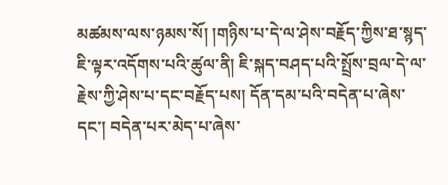མཚམས་ལས་ཉམས་སོ། །གཉིས་པ་དེ་ལ་ཤེས་བརྗོད་ཀྱིས་ཐ་སྙད་ཇི་ལྟར་འདོགས་པའི་ཚུལ་ནི། ཇི་སྐད་བཤད་པའི་སྤྲོས་བྲལ་དེ་ལ་རྗེས་ཀྱི་ཤེས་པ་དང་བརྗོད་པས། དོན་དམ་པའི་བདེན་པ་ཞེས་དང་། བདེན་པར་མེད་པ་ཞེས་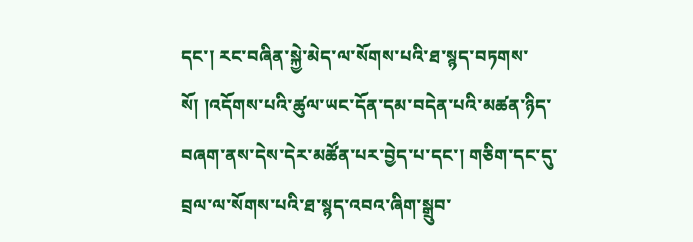དང་། རང་བཞིན་སྐྱེ་མེད་ལ་སོགས་པའི་ཐ་སྙད་བཏགས་སོ། །འདོགས་པའི་ཚུལ་ཡང་དོན་དམ་བདེན་པའི་མཚན་ཉིད་བཞག་ནས་དེས་དེར་མཚོན་པར་བྱེད་པ་དང་། གཅིག་དང་དུ་བྲལ་ལ་སོགས་པའི་ཐ་སྙད་འབའ་ཞིག་སྒྲུབ་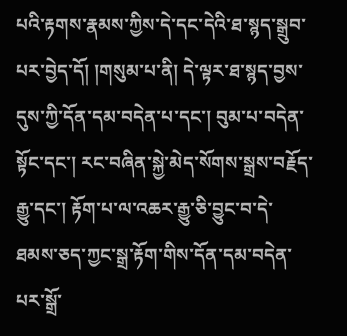པའི་རྟགས་རྣམས་ཀྱིས་དེ་དང་དེའི་ཐ་སྙད་སྒྲུབ་པར་བྱེད་དོ། །གསུམ་པ་ནི། དེ་ལྟར་ཐ་སྙད་བྱས་དུས་ཀྱི་དོན་དམ་བདེན་པ་དང་། བུམ་པ་བདེན་སྟོང་དང་། རང་བཞིན་སྐྱེ་མེད་སོགས་སྒྲས་བརྗོད་རྒྱུ་དང་། རྟོག་པ་ལ་འཆར་རྒྱུ་ཅི་བྱུང་བ་དེ་ཐམས་ཅད་ཀྱང་སྒྲ་རྟོག་གིས་དོན་དམ་བདེན་པར་སྒྲོ་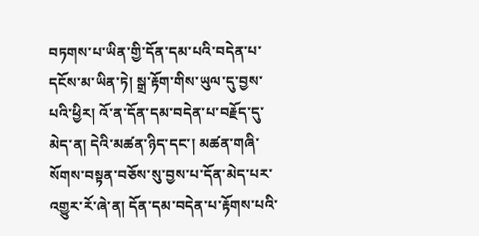བཏགས་པ་ཡིན་གྱི་དོན་དམ་པའི་བདེན་པ་དངོས་མ་ཡིན་ཏེ། སྒྲ་རྟོག་གིས་ཡུལ་དུ་བྱས་པའི་ཕྱིར། འོ་ན་དོན་དམ་བདེན་པ་བརྗོད་དུ་མེད་ན། དེའི་མཚན་ཉིད་དང་། མཚན་གཞི་སོགས་བསྟན་བཅོས་སུ་བྱས་པ་དོན་མེད་པར་འགྱུར་རོ་ཞེ་ན། དོན་དམ་བདེན་པ་རྟོགས་པའི་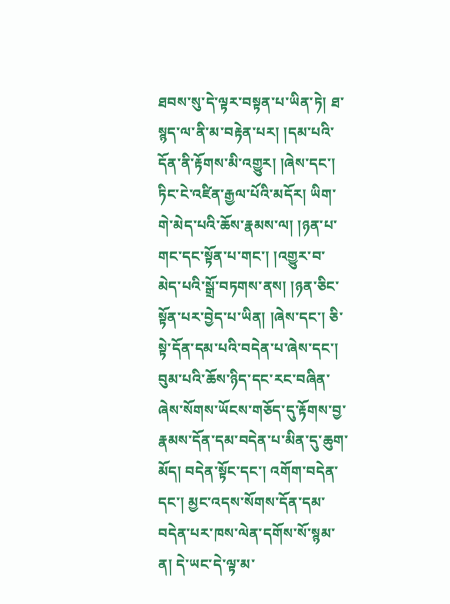ཐབས་སུ་དེ་ལྟར་བསྟན་པ་ཡིན་ཏེ། ཐ་སྙད་ལ་ནི་མ་བརྟེན་པར། །དམ་པའི་དོན་ནི་རྟོགས་མི་འགྱུར། །ཞེས་དང་། ཏིང་ངེ་འཛིན་རྒྱལ་པོའི་མདོར། ཡིག་གེ་མེད་པའི་ཆོས་རྣམས་ལ། །ཉན་པ་གང་དང་སྟོན་པ་གང་། །འགྱུར་བ་མེད་པའི་སྒྲོ་བཏགས་ནས། །ཉན་ཅིང་སྟོན་པར་བྱེད་པ་ཡིན། །ཞེས་དང་། ཅི་སྟེ་དོན་དམ་པའི་བདེན་པ་ཞེས་དང་། བུམ་པའི་ཆོས་ཉིད་དང་རང་བཞིན་ཞེས་སོགས་ཡོངས་གཅོད་དུ་རྟོགས་བྱ་རྣམས་དོན་དམ་བདེན་པ་མིན་དུ་ཆུག་མོད། བདེན་སྟོང་དང་། འགོག་བདེན་དང་། མྱང་འདས་སོགས་དོན་དམ་བདེན་པར་ཁས་ལེན་དགོས་སོ་སྙམ་ན། དེ་ཡང་དེ་ལྟ་མ་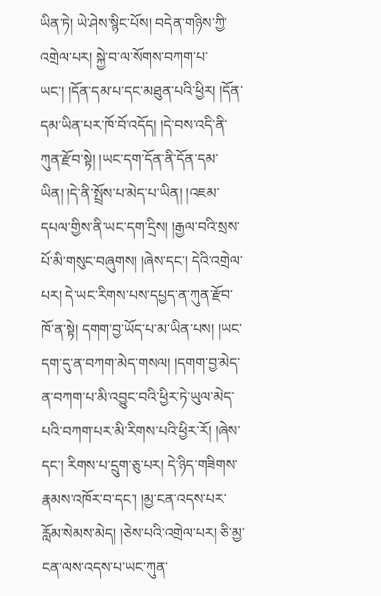ཡིན་ཏེ། ཡེ་ཤེས་སྙིང་པོས། བདེན་གཉིས་ཀྱི་འགྲེལ་པར། སྐྱེ་བ་ལ་སོགས་བཀག་པ་ཡང་། །དོན་དམ་པ་དང་མཐུན་པའི་ཕྱིར། །དོན་དམ་ཡིན་པར་ཁོ་བོ་འདོད། །དེ་བས་འདི་ནི་ཀུན་རྫོབ་སྟེ། །ཡང་དག་དོན་ནི་དོན་དམ་ཡིན། །དེ་ནི་སྤྲོས་པ་མེད་པ་ཡིན། །འཇམ་དཔལ་གྱིས་ནི་ཡང་དག་དྲིས། །རྒྱལ་བའི་སྲས་པོ་མི་གསུང་བཞུགས། །ཞེས་དང་། དེའི་འགྲེལ་པར། དེ་ཡང་རིགས་པས་དཔྱད་ན་ཀུན་རྫོབ་ཁོ་ན་སྟེ། དགག་བྱ་ཡོད་པ་མ་ཡིན་པས། །ཡང་དག་དུ་ན་བཀག་མེད་གསལ། །དགག་བྱ་མེད་ན་བཀག་པ་མི་འབྱུང་བའི་ཕྱིར་ཏེ་ཡུལ་མེད་པའི་བཀག་པར་མི་རིགས་པའི་ཕྱིར་རོ། །ཞེས་དང་། རིགས་པ་དྲུག་ཅུ་པར། དེ་ཉིད་གཟིགས་རྣམས་འཁོར་བ་དང་། །མྱ་ངན་འདས་པར་རློམ་སེམས་མེད། །ཅེས་པའི་འགྲེལ་པར། ཅི་མྱ་ངན་ལས་འདས་པ་ཡང་ཀུན་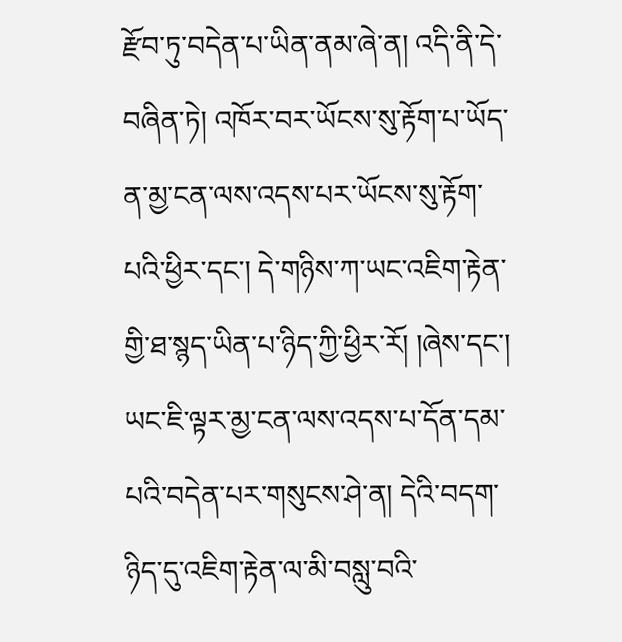རྫོབ་ཏུ་བདེན་པ་ཡིན་ནམ་ཞེ་ན། འདི་ནི་དེ་བཞིན་ཏེ། འཁོར་བར་ཡོངས་སུ་རྟོག་པ་ཡོད་ན་མྱ་ངན་ལས་འདས་པར་ཡོངས་སུ་རྟོག་པའི་ཕྱིར་དང་། དེ་གཉིས་ཀ་ཡང་འཇིག་རྟེན་གྱི་ཐ་སྙད་ཡིན་པ་ཉིད་ཀྱི་ཕྱིར་རོ། །ཞེས་དང་། ཡང་ཇི་ལྟར་མྱ་ངན་ལས་འདས་པ་དོན་དམ་པའི་བདེན་པར་གསུངས་ཤེ་ན། དེའི་བདག་ཉིད་དུ་འཇིག་རྟེན་ལ་མི་བསླུ་བའི་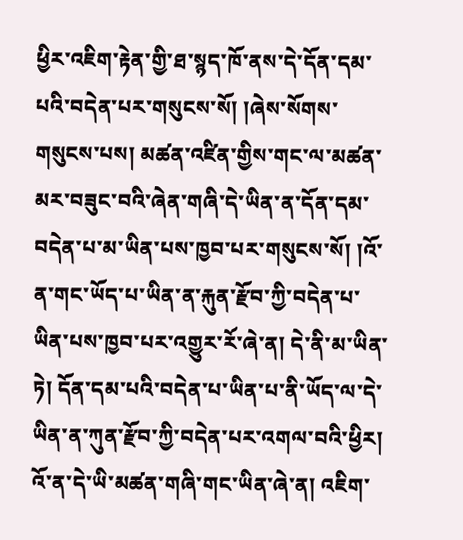ཕྱིར་འཇིག་རྟེན་གྱི་ཐ་སྙད་ཁོ་ནས་དེ་དོན་དམ་པའི་བདེན་པར་གསུངས་སོ། །ཞེས་སོགས་གསུངས་པས། མཚན་འཛིན་གྱིས་གང་ལ་མཚན་མར་བཟུང་བའི་ཞེན་གཞི་དེ་ཡིན་ན་དོན་དམ་བདེན་པ་མ་ཡིན་པས་ཁྱབ་པར་གསུངས་སོ། །འོ་ན་གང་ཡོད་པ་ཡིན་ན་རྐུན་རྫོབ་ཀྱི་བདེན་པ་ཡིན་པས་ཁྱབ་པར་འགྱུར་རོ་ཞེ་ན། དེ་ནི་མ་ཡིན་ཏེ། དོན་དམ་པའི་བདེན་པ་ཡིན་པ་ནི་ཡོད་ལ་དེ་ཡིན་ན་ཀུན་རྫོབ་ཀྱི་བདེན་པར་འགལ་བའི་ཕྱིར། འོ་ན་དེ་ཡི་མཚན་གཞི་གང་ཡིན་ཞེ་ན། འཇིག་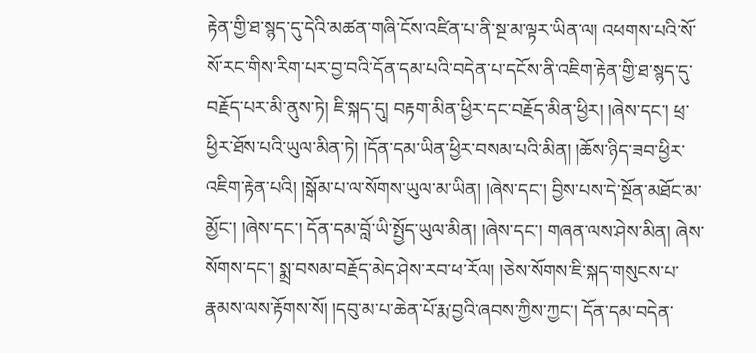རྟེན་གྱི་ཐ་སྙད་དུ་དེའི་མཚན་གཞི་ངོས་འཛིན་པ་ནི་སྔ་མ་ལྟར་ཡིན་ལ། འཕགས་པའི་སོ་སོ་རང་གིས་རིག་པར་བྱ་བའི་དོན་དམ་པའི་བདེན་པ་དངོས་ནི་འཇིག་རྟེན་གྱི་ཐ་སྙད་དུ་བརྗོད་པར་མི་ནུས་ཏེ། ཇི་སྐད་དུ། བརྟག་མིན་ཕྱིར་དང་བརྗོད་མིན་ཕྱིར། །ཞེས་དང་། ཕྲ་ཕྱིར་ཐོས་པའི་ཡུལ་མིན་ཏེ། །དོན་དམ་ཡིན་ཕྱིར་བསམ་པའི་མིན། །ཆོས་ཉིད་ཟབ་ཕྱིར་འཇིག་རྟེན་པའི། །སྒོམ་པ་ལ་སོགས་ཡུལ་མ་ཡིན། །ཞེས་དང་། བྱིས་པས་དེ་སྔོན་མཐོང་མ་མྱོང་། །ཞེས་དང་། དོན་དམ་བློ་ཡི་སྤྱོད་ཡུལ་མིན། །ཞེས་དང་། གཞན་ལས་ཤེས་མིན། ཞེས་སོགས་དང་། སྨྲ་བསམ་བརྗོད་མེད་ཤེས་རབ་ཕ་རོལ། །ཅེས་སོགས་ཇི་སྐད་གསུངས་པ་རྣམས་ལས་རྟོགས་སོ། །དབུ་མ་པ་ཆེན་པོ་རྨ་བྱའི་ཞབས་ཀྱིས་ཀྱང་། དོན་དམ་བདེན་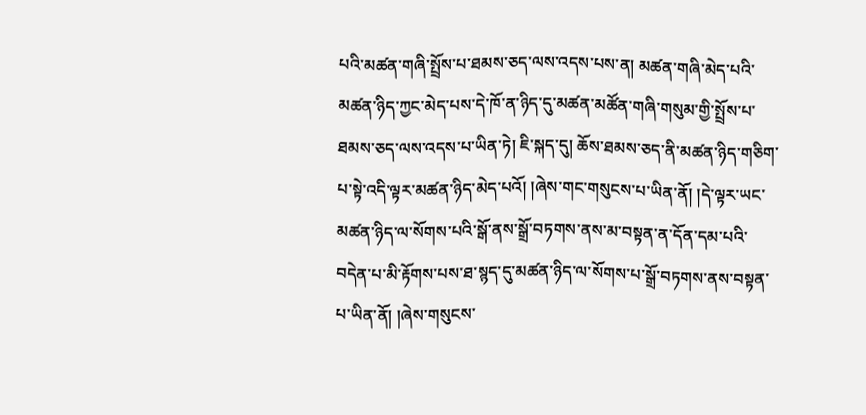པའི་མཚན་གཞི་སྤྲོས་པ་ཐམས་ཅད་ལས་འདས་པས་ན། མཚན་གཞི་མེད་པའི་མཚན་ཉིད་ཀྱང་མེད་པས་དེ་ཁོ་ན་ཉིད་དུ་མཚན་མཚོན་གཞི་གསུམ་གྱི་སྤྲོས་པ་ཐམས་ཅད་ལས་འདས་པ་ཡིན་ཏེ། ཇི་སྐད་དུ། ཆོས་ཐམས་ཅད་ནི་མཚན་ཉིད་གཅིག་པ་སྟེ་འདི་ལྟར་མཚན་ཉིད་མེད་པའོ། །ཞེས་གང་གསུངས་པ་ཡིན་ནོ། །དེ་ལྟར་ཡང་མཚན་ཉིད་ལ་སོགས་པའི་སྒོ་ནས་སྒྲོ་བཏགས་ནས་མ་བསྟན་ན་དོན་དམ་པའི་བདེན་པ་མི་རྟོགས་པས་ཐ་སྙད་དུ་མཚན་ཉིད་ལ་སོགས་པ་སྒྲོ་བཏགས་ནས་བསྟན་པ་ཡིན་ནོ། །ཞེས་གསུངས་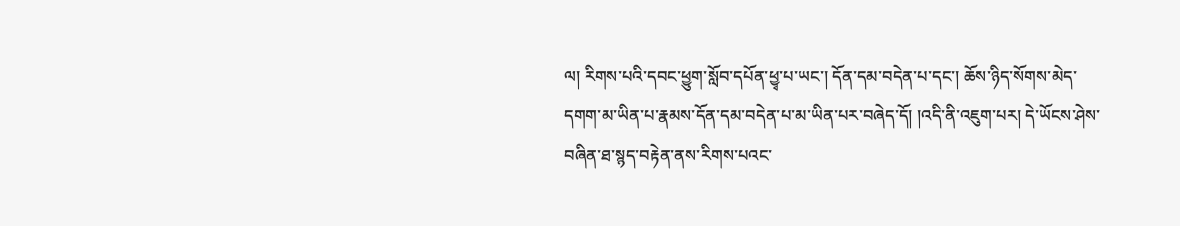ལ། རིགས་པའི་དབང་ཕྱུག་སློབ་དཔོན་ཕྱྭ་པ་ཡང་། དོན་དམ་བདེན་པ་དང་། ཆོས་ཉིད་སོགས་མེད་དགག་མ་ཡིན་པ་རྣམས་དོན་དམ་བདེན་པ་མ་ཡིན་པར་བཞེད་དོ། །འདི་ནི་འཇུག་པར། དེ་ཡོངས་ཤེས་བཞིན་ཐ་སྙད་བརྟེན་ནས་རིགས་པའང་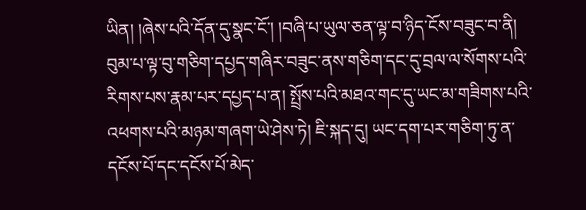ཡིན། །ཞེས་པའི་དོན་དུ་སྣང་ངོ་། །བཞི་པ་ཡུལ་ཅན་ལྟ་བ་ཉིད་ངོས་བཟུང་བ་ནི། བུམ་པ་ལྟ་བུ་གཅིག་དཔྱད་གཞིར་བཟུང་ནས་གཅིག་དང་དུ་བྲལ་ལ་སོགས་པའི་རིགས་པས་རྣམ་པར་དཔྱད་པ་ན། སྤྲོས་པའི་མཐའ་གང་དུ་ཡང་མ་གཟིགས་པའི་འཕགས་པའི་མཉམ་གཞག་ཡེ་ཤེས་ཏེ། ཇི་སྐད་དུ། ཡང་དག་པར་གཅིག་ཏུ་ན་དངོས་པོ་དང་དངོས་པོ་མེད་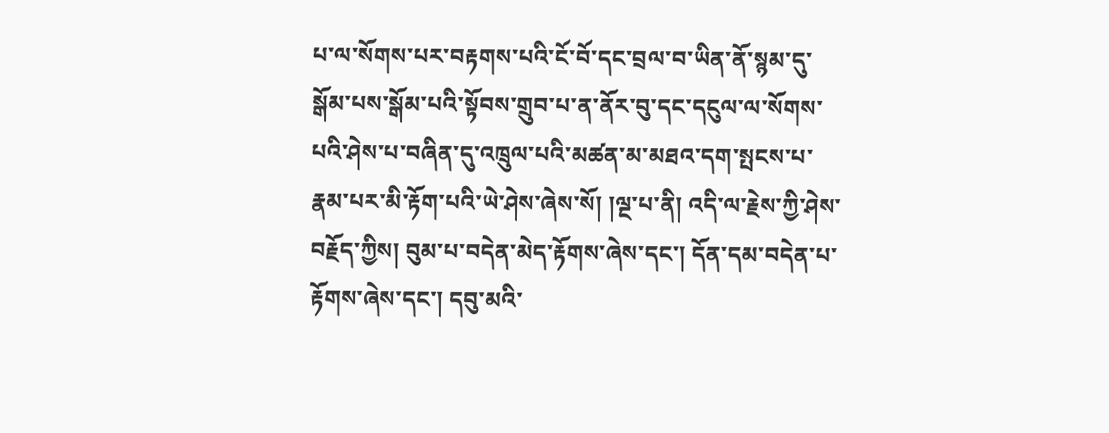པ་ལ་སོགས་པར་བརྟགས་པའི་ངོ་བོ་དང་བྲལ་བ་ཡིན་ནོ་སྙམ་དུ་སྒོམ་པས་སྒོམ་པའི་སྟོབས་གྲུབ་པ་ན་ནོར་བུ་དང་དངུལ་ལ་སོགས་པའི་ཤེས་པ་བཞིན་དུ་འཁྲུལ་པའི་མཚན་མ་མཐའ་དག་སྤངས་པ་རྣམ་པར་མི་རྟོག་པའི་ཡེ་ཤེས་ཞེས་སོ། །ལྔ་པ་ནི། འདི་ལ་རྗེས་ཀྱི་ཤེས་བརྗོད་ཀྱིས། བུམ་པ་བདེན་མེད་རྟོགས་ཞེས་དང་། དོན་དམ་བདེན་པ་རྟོགས་ཞེས་དང་། དབུ་མའི་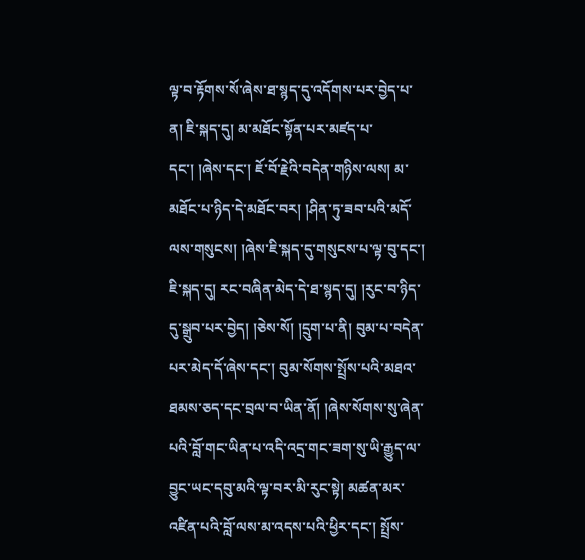ལྟ་བ་རྟོགས་སོ་ཞེས་ཐ་སྙད་དུ་འདོགས་པར་བྱེད་པ་ན། ཇི་སྐད་དུ། མ་མཐོང་སྟོན་པར་མཛད་པ་དང་། །ཞེས་དང་། ཇོ་བོ་རྗེའི་བདེན་གཉིས་ལས། མ་མཐོང་པ་ཉིད་དེ་མཐོང་བར། །ཤིན་ཏུ་ཟབ་པའི་མདོ་ལས་གསུངས། །ཞེས་ཇི་སྐད་དུ་གསུངས་པ་ལྟ་བུ་དང་། ཇི་སྐད་དུ། རང་བཞིན་མེད་དེ་ཐ་སྙད་དུ། །རུང་བ་ཉིད་དུ་སྒྲུབ་པར་བྱེད། །ཅེས་སོ། །དྲུག་པ་ནི། བུམ་པ་བདེན་པར་མེད་དོ་ཞེས་དང་། བུམ་སོགས་སྤྲོས་པའི་མཐའ་ཐམས་ཅད་དང་བྲལ་བ་ཡིན་ནོ། །ཞེས་སོགས་སུ་ཞེན་པའི་བློ་གང་ཡིན་པ་འདི་འདྲ་གང་ཟག་སུ་ཡི་རྒྱུད་ལ་བྱུང་ཡང་དབུ་མའི་ལྟ་བར་མི་རུང་སྟེ། མཚན་མར་འཛིན་པའི་བློ་ལས་མ་འདས་པའི་ཕྱིར་དང་། སྤྲོས་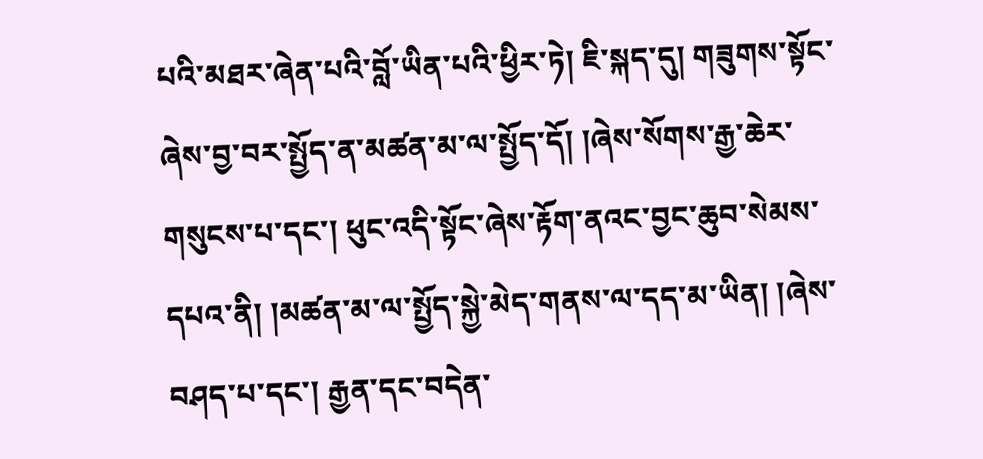པའི་མཐར་ཞེན་པའི་བློ་ཡིན་པའི་ཕྱིར་ཏེ། ཇི་སྐད་དུ། གཟུགས་སྟོང་ཞེས་བྱ་བར་སྤྱོད་ན་མཚན་མ་ལ་སྤྱོད་དོ། །ཞེས་སོགས་རྒྱ་ཆེར་གསུངས་པ་དང་། ཕུང་འདི་སྟོང་ཞེས་རྟོག་ནའང་བྱང་ཆུབ་སེམས་དཔའ་ནི། །མཚན་མ་ལ་སྤྱོད་སྐྱེ་མེད་གནས་ལ་དད་མ་ཡིན། །ཞེས་བཤད་པ་དང་། རྒྱན་དང་བདེན་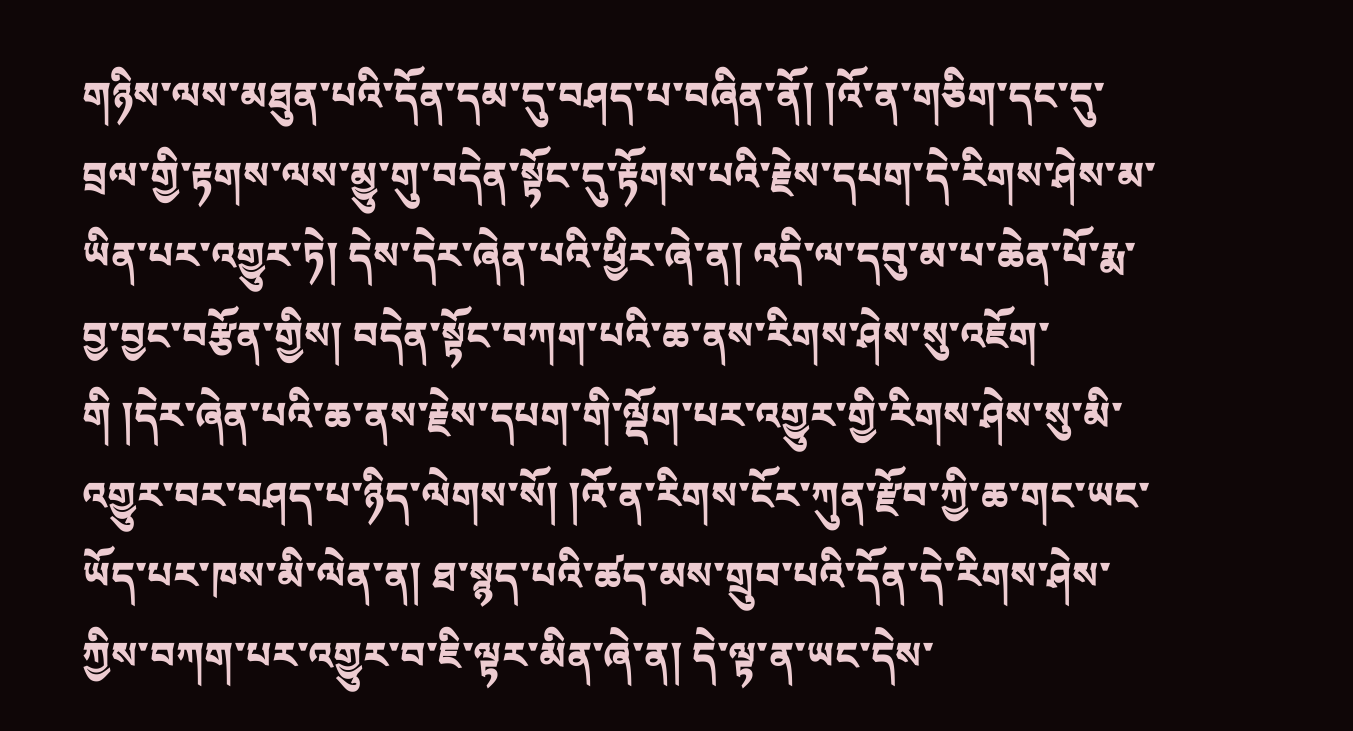གཉིས་ལས་མཐུན་པའི་དོན་དམ་དུ་བཤད་པ་བཞིན་ནོ། །འོ་ན་གཅིག་དང་དུ་བྲལ་གྱི་རྟགས་ལས་མྱུ་གུ་བདེན་སྟོང་དུ་རྟོགས་པའི་རྗེས་དཔག་དེ་རིགས་ཤེས་མ་ཡིན་པར་འགྱུར་ཏེ། དེས་དེར་ཞེན་པའི་ཕྱིར་ཞེ་ན། འདི་ལ་དབུ་མ་པ་ཆེན་པོ་རྨ་བྱ་བྱང་བརྩོན་གྱིས། བདེན་སྟོང་བཀག་པའི་ཆ་ནས་རིགས་ཤེས་སུ་འཇོག་གི །དེར་ཞེན་པའི་ཆ་ནས་རྗེས་དཔག་གི་ལྡོག་པར་འགྱུར་གྱི་རིགས་ཤེས་སུ་མི་འགྱུར་བར་བཤད་པ་ཉིད་ལེགས་སོ། །འོ་ན་རིགས་ངོར་ཀུན་རྫོབ་ཀྱི་ཆ་གང་ཡང་ཡོད་པར་ཁས་མི་ལེན་ན། ཐ་སྙད་པའི་ཚད་མས་གྲུབ་པའི་དོན་དེ་རིགས་ཤེས་ཀྱིས་བཀག་པར་འགྱུར་བ་ཇི་ལྟར་མིན་ཞེ་ན། དེ་ལྟ་ན་ཡང་དེས་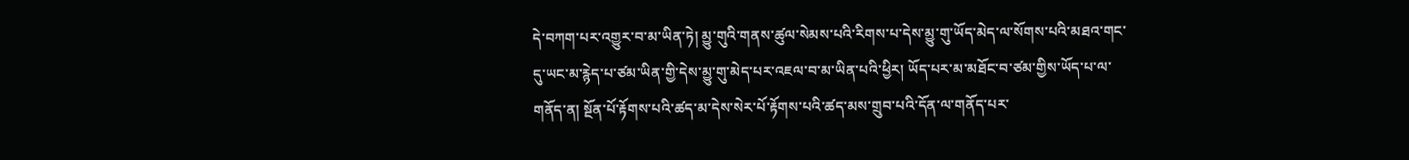དེ་བཀག་པར་འགྱུར་བ་མ་ཡིན་ཏེ། མྱུ་གུའི་གནས་ཚུལ་སེམས་པའི་རིགས་པ་དེས་མྱུ་གུ་ཡོད་མེད་ལ་སོགས་པའི་མཐའ་གང་དུ་ཡང་མ་རྙེད་པ་ཙམ་ཡིན་གྱི་དེས་མྱུ་གུ་མེད་པར་འཇལ་བ་མ་ཡིན་པའི་ཕྱིར། ཡོད་པར་མ་མཐོང་བ་ཙམ་གྱིས་ཡོད་པ་ལ་གནོད་ན། སྔོན་པོ་རྟོགས་པའི་ཚད་མ་དེས་སེར་པོ་རྟོགས་པའི་ཚད་མས་གྲུབ་པའི་དོན་ལ་གནོད་པར་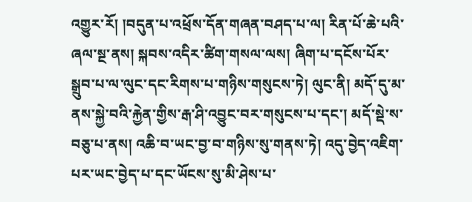འགྱུར་རོ། །བདུན་པ་འཕྲོས་དོན་གཞན་བཤད་པ་ལ། རིན་པོ་ཆེ་པའི་ཞལ་སྔ་ནས། སྐབས་འདིར་ཚིག་གསལ་ལས། ཞིག་པ་དངོས་པོར་སྒྲུབ་པ་ལ་ལུང་དང་རིགས་པ་གཉིས་གསུངས་ཏེ། ལུང་ནི། མདོ་དུ་མ་ནས་སྐྱེ་བའི་རྐྱེན་གྱིས་རྒ་ཤི་འབྱུང་བར་གསུངས་པ་དང་། མདོ་སྡེ་ས་བཅུ་པ་ནས། འཆི་བ་ཡང་བྱ་བ་གཉིས་སུ་གནས་ཏེ། འདུ་བྱེད་འཇིག་པར་ཡང་བྱེད་པ་དང་ཡོངས་སུ་མི་ཤེས་པ་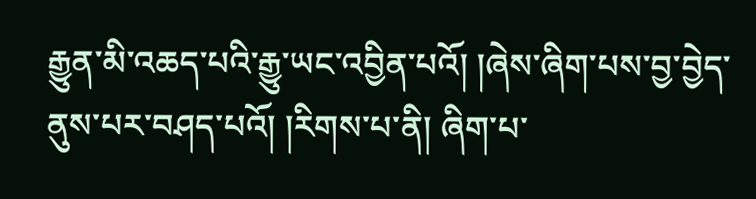རྒྱུན་མི་འཆད་པའི་རྒྱུ་ཡང་འབྱིན་པའོ། །ཞེས་ཞིག་པས་བྱ་བྱེད་ནུས་པར་བཤད་པའོ། །རིགས་པ་ནི། ཞིག་པ་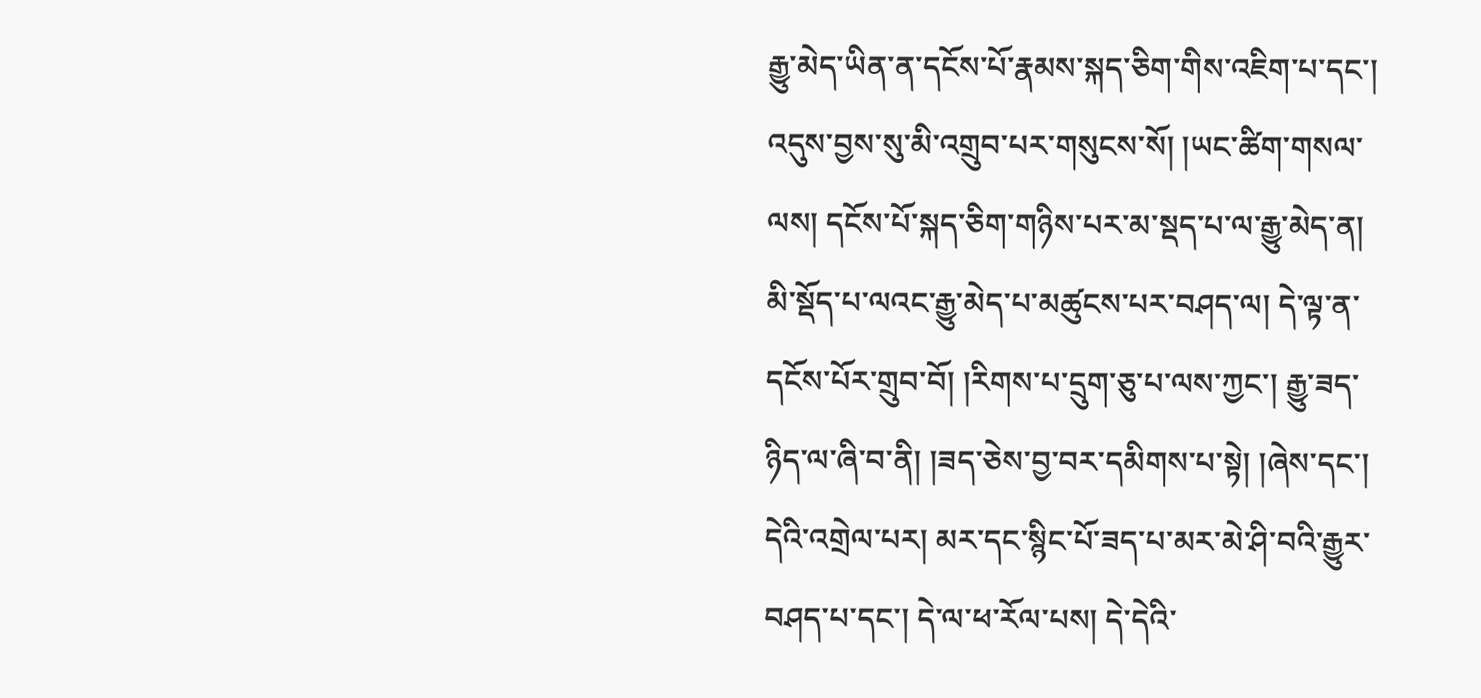རྒྱུ་མེད་ཡིན་ན་དངོས་པོ་རྣམས་སྐད་ཅིག་གིས་འཇིག་པ་དང་། འདུས་བྱས་སུ་མི་འགྲུབ་པར་གསུངས་སོ། །ཡང་ཚིག་གསལ་ལས། དངོས་པོ་སྐད་ཅིག་གཉིས་པར་མ་སྡད་པ་ལ་རྒྱུ་མེད་ན། མི་སྡོད་པ་ལའང་རྒྱུ་མེད་པ་མཚུངས་པར་བཤད་ལ། དེ་ལྟ་ན་དངོས་པོར་གྲུབ་བོ། །རིགས་པ་དྲུག་ཅུ་པ་ལས་ཀྱང་། རྒྱུ་ཟད་ཉིད་ལ་ཞི་བ་ནི། །ཟད་ཅེས་བྱ་བར་དམིགས་པ་སྟེ། །ཞེས་དང་། དེའི་འགྲེལ་པར། མར་དང་སྙིང་པོ་ཟད་པ་མར་མེ་ཤི་བའི་རྒྱུར་བཤད་པ་དང་། དེ་ལ་ཕ་རོལ་པས། དེ་དེའི་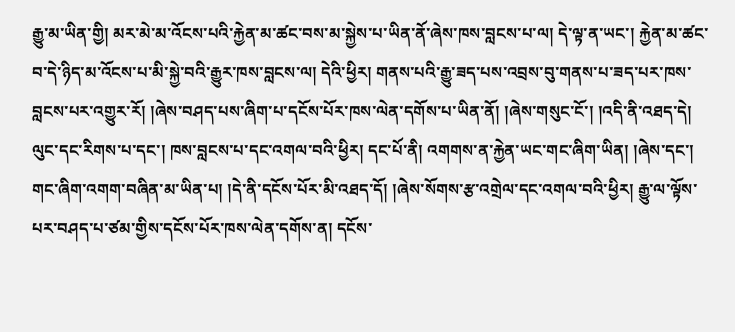རྒྱུ་མ་ཡིན་གྱི། མར་མེ་མ་འོངས་པའི་རྐྱེན་མ་ཚང་བས་མ་སྐྱེས་པ་ཡིན་ནོ་ཞེས་ཁས་བླངས་པ་ལ། དེ་ལྟ་ན་ཡང་། རྐྱེན་མ་ཚང་བ་དེ་ཉིད་མ་འོངས་པ་མི་སྐྱེ་བའི་རྒྱུར་ཁས་བླངས་ལ། དེའི་ཕྱིར། གནས་པའི་རྒྱུ་ཟད་པས་འབྲས་བུ་གནས་པ་ཟད་པར་ཁས་བླངས་པར་འགྱུར་རོ། །ཞེས་བཤད་པས་ཞིག་པ་དངོས་པོར་ཁས་ལེན་དགོས་པ་ཡིན་ནོ། །ཞེས་གསུང་ངོ་། །འདི་ནི་འཐད་དེ། ལུང་དང་རིགས་པ་དང་། ཁས་བླངས་པ་དང་འགལ་བའི་ཕྱིར། དང་པོ་ནི། འགགས་ན་རྐྱེན་ཡང་གང་ཞིག་ཡིན། །ཞེས་དང་། གང་ཞིག་འགག་བཞིན་མ་ཡིན་པ། །དེ་ནི་དངོས་པོར་མི་འཐད་དོ། །ཞེས་སོགས་རྩ་འགྲེལ་དང་འགལ་བའི་ཕྱིར། རྒྱུ་ལ་ལྟོས་པར་བཤད་པ་ཙམ་གྱིས་དངོས་པོར་ཁས་ལེན་དགོས་ན། དངོས་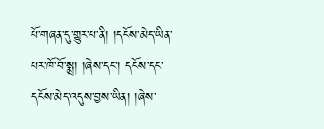པོ་གཞན་དུ་གྱུར་པ་ནི། །དངོས་མེད་ཡིན་པར་ཁོ་བོ་སྨྲ། །ཞེས་དང་། དངོས་དང་དངོས་མེད་འདུས་བྱས་ཡིན། །ཞེས་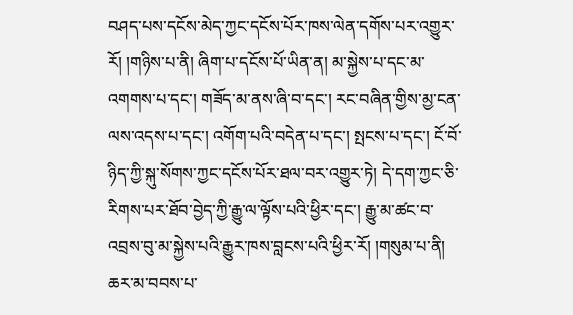བཤད་པས་དངོས་མེད་ཀྱང་དངོས་པོར་ཁས་ལེན་དགོས་པར་འགྱུར་རོ། །གཉིས་པ་ནི། ཞིག་པ་དངོས་པོ་ཡིན་ན། མ་སྐྱེས་པ་དང་མ་འགགས་པ་དང་། གཟོད་མ་ནས་ཞི་བ་དང་། རང་བཞིན་གྱིས་མྱ་ངན་ལས་འདས་པ་དང་། འགོག་པའི་བདེན་པ་དང་། སྤངས་པ་དང་། ངོ་བོ་ཉིད་ཀྱི་སྐུ་སོགས་ཀྱང་དངོས་པོར་ཐལ་བར་འགྱུར་ཏེ། དེ་དག་ཀྱང་ཅི་རིགས་པར་ཐོབ་བྱེད་ཀྱི་རྒྱུ་ལ་ལྟོས་པའི་ཕྱིར་དང་། རྒྱུ་མ་ཚང་བ་འབྲས་བུ་མ་སྐྱེས་པའི་རྒྱུར་ཁས་བླངས་པའི་ཕྱིར་རོ། །གསུམ་པ་ནི། ཆར་མ་བབས་པ་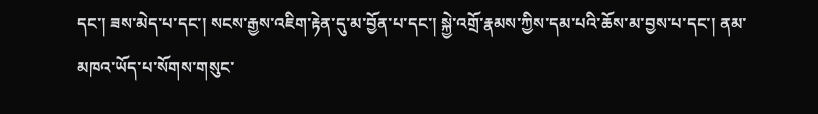དང་། ཟས་མེད་པ་དང་། སངས་རྒྱས་འཇིག་རྟེན་དུ་མ་བྱོན་པ་དང་། སྐྱེ་འགྲོ་རྣམས་ཀྱིས་དམ་པའི་ཆོས་མ་བྱས་པ་དང་། ནམ་མཁའ་ཡོད་པ་སོགས་གསུང་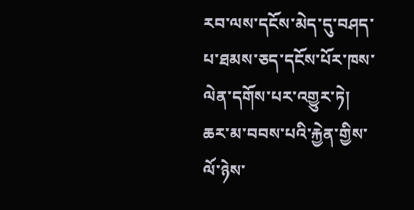རབ་ལས་དངོས་མེད་དུ་བཤད་པ་ཐམས་ཅད་དངོས་པོར་ཁས་ལེན་དགོས་པར་འགྱུར་ཏེ། ཆར་མ་བབས་པའི་རྐྱེན་གྱིས་ལོ་ཉེས་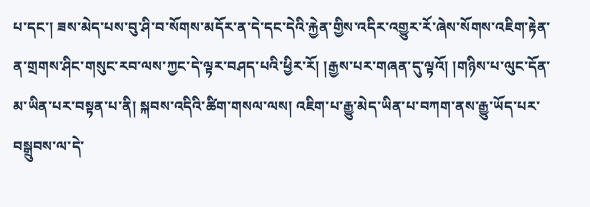པ་དང་། ཟས་མེད་པས་བུ་ཤི་བ་སོགས་མདོར་ན་དེ་དང་དེའི་རྐྱེན་གྱིས་འདིར་འགྱུར་རོ་ཞེས་སོགས་འཇིག་རྟེན་ན་གྲགས་ཤིང་གསུང་རབ་ལས་ཀྱང་དེ་ལྟར་བཤད་པའི་ཕྱིར་རོ། །རྒྱས་པར་གཞན་དུ་ལྟའོ། །གཉིས་པ་ལུང་དོན་མ་ཡིན་པར་བསྟན་པ་ནི། སྐབས་འདིའི་ཚིག་གསལ་ལས། འཇིག་པ་རྒྱུ་མེད་ཡིན་པ་བཀག་ནས་རྒྱུ་ཡོད་པར་བསྒྲུབས་ལ་དེ་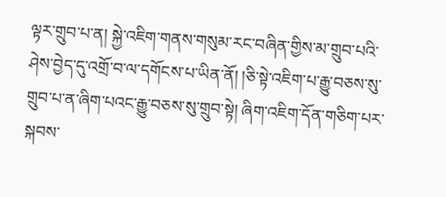ལྟར་གྲུབ་པ་ན། སྐྱེ་འཇིག་གནས་གསུམ་རང་བཞིན་གྱིས་མ་གྲུབ་པའི་ཤེས་བྱེད་དུ་འགྲོ་བ་ལ་དགོངས་པ་ཡིན་ནོ། །ཅི་སྟེ་འཇིག་པ་རྒྱུ་བཅས་སུ་གྲུབ་པ་ན་ཞིག་པའང་རྒྱུ་བཅས་སུ་གྲུབ་སྟེ། ཞིག་འཇིག་དོན་གཅིག་པར་སྐབས་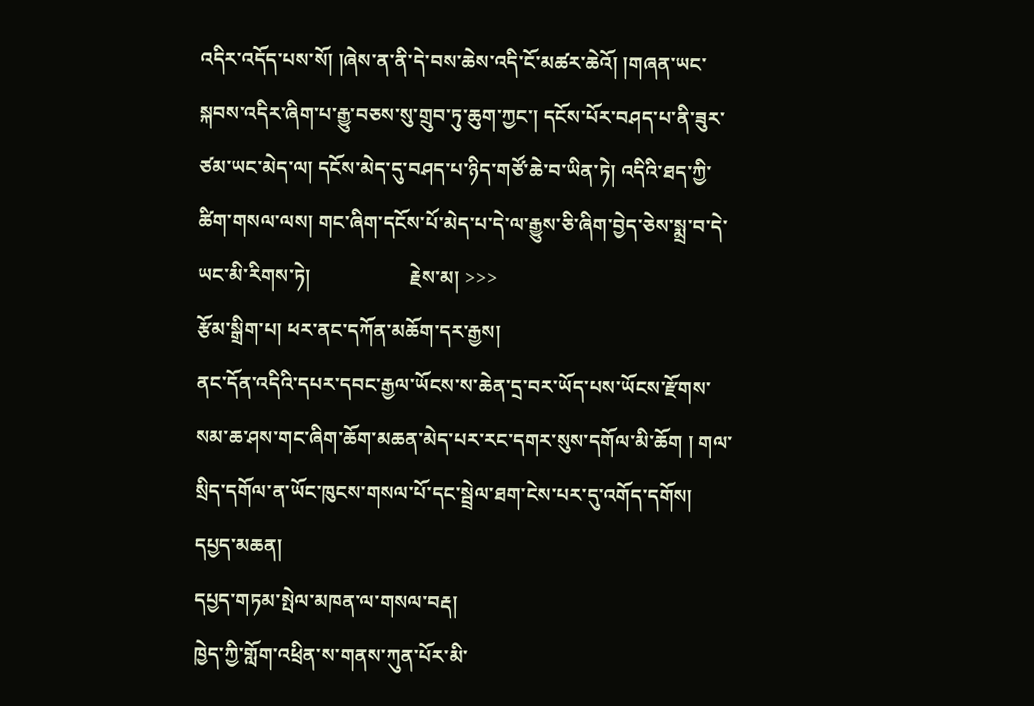འདིར་འདོད་པས་སོ། །ཞེས་ན་ནི་དེ་བས་ཆེས་འདི་ངོ་མཚར་ཆེའོ། །གཞན་ཡང་སྐབས་འདིར་ཞིག་པ་རྒྱུ་བཅས་སུ་གྲུབ་ཏུ་ཆུག་ཀྱང་། དངོས་པོར་བཤད་པ་ནི་ཟུར་ཙམ་ཡང་མེད་ལ། དངོས་མེད་དུ་བཤད་པ་ཉིད་གཙོ་ཆེ་བ་ཡིན་ཏེ། འདིའི་ཐད་ཀྱི་ཚིག་གསལ་ལས། གང་ཞིག་དངོས་པོ་མེད་པ་དེ་ལ་རྒྱུས་ཅི་ཞིག་བྱེད་ཅེས་སྨྲ་བ་དེ་ཡང་མི་རིགས་ཏེ།                    རྗེས་མ། >>>
རྩོམ་སྒྲིག་པ། ཕར་ནང་དཀོན་མཆོག་དར་རྒྱས།
ནང་དོན་འདིའི་དཔར་དབང་རྒྱལ་ཡོངས་ས་ཆེན་དྲ་བར་ཡོད་པས་ཡོངས་རྫོགས་སམ་ཆ་ཤས་གང་ཞིག་ཆོག་མཆན་མེད་པར་རང་དགར་སུས་དགོལ་མི་ཆོག ། གལ་སྲིད་དགོལ་ན་ཡོང་ཁུངས་གསལ་པོ་དང་སྦྲེལ་ཐག་ངེས་པར་དུ་འགོད་དགོས།
དཔྱད་མཆན།
དཔྱད་གཏམ་སྤེལ་མཁན་ལ་གསལ་བརྡ།
ཁྱེད་ཀྱི་གློག་འཕྲིན་ས་གནས་ཀུན་པོར་མི་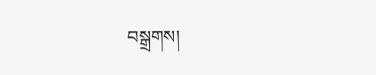བསྒྲགས།